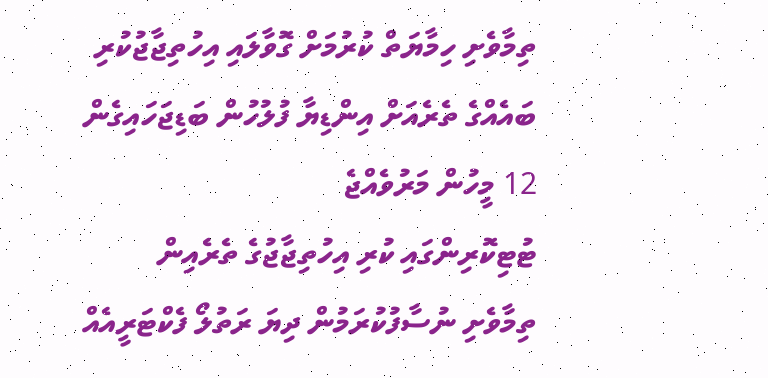ތިމާވެށި ހިމާޔަތް ކުރުމަށް ގޮވާލައި އިހުތިޖާޖުކުރި ބައެއްގެ ތެރެއަށް އިންޑިޔާ ފުލުހުން ބަޑިޖަހައިގެން 12 މީހުން މަރުވެއްޖެ
ޓުޓިކޮރިންގައި ކުރި އިހުތިޖާޖުގެ ތެރެއިން
ތިމާވެށި ނުސާފުކުރަމުން ދިޔަ ރަތުލޯ ފެކްޓަރީއެއް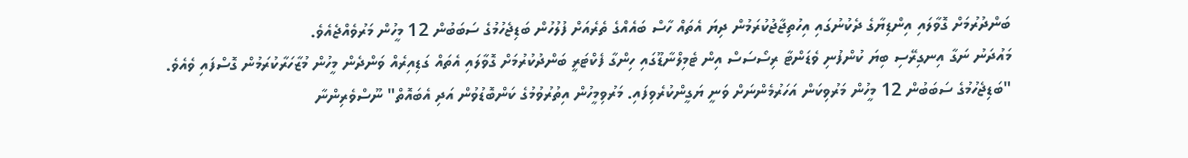ބަންދުރުމަށް ގޮވާލައި އިންޑިޔާގެ ދެކުނުގައި އިހުތިޖާޖުކުރަމުން ދިޔަ އެތައް ހާސް ބައެއްގެ ތެރެއަށް ފުލުހުން ބަޑިޖެހުމުގެ ސަބަބުން 12 މީހުން މަރުވެއްޖެއެވެ.
މައުދަނު ނަގާ އިނގިރޭސި ބިޔަ ކުންފުނި ވެޑަންޓާ ރިސޯސަސް އިން ޓެމިލްނާޑޫގައި ހިންގާ ފެކްޓަރީ ބަންދުކުރުމަށް ގޮވާލައި އެތައް ގަޑިއިރެއް ވަންދެން މީހުން މުޒާހަރާކުރަމުން ގޮސްފައި ވެއެވެ.
"ބަޑިޖެހުމުގެ ސަބަބުން 12 މީހުން މަރުވިކަން އަހަރުމެންނަށް ވަނީ ޔަގީންކުރެވިފައި. މަރުވިމީހުން އިތުރުވުމުގެ ކަންބޮޑުވުން އަދި އެބައޮތް" ނޫސްވެރިންނާ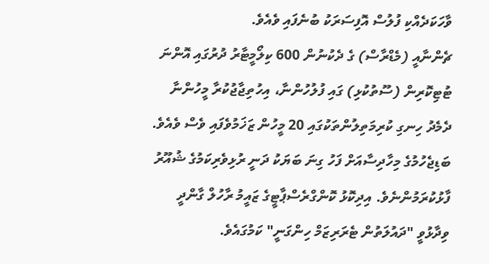ވާހަކަދެއްކި ފުލުސް އޮފިސަރަކު ބުނެފައި ވެއެވެ.
ޗެންނާއީ (މެޑްރާސް) ގެ ދެކުނުން 600 ކިލޯމީޓާރު ދުރުގައި އޮންނަ ޓުޓިކޮރިން (ސޫތުކުޅި) ގައި ފުލުހުންނާ، އިހުތިޖާޖުކުރާ މީހުންނާ ދެމެދު ހިނގި ކުރިމަތިލުންތަކުގައި 20 މީހުން ޒަޚަމުވެފައި ވެސް ވެއެވެ. ބަޑިޖެހުމުގެ މިހާދިސާއަށް ފަހު ގިނަ ބަޔަކު ދަނީ ރުޅިވެރިކަމުގެ ޝުއޫރު ފާޅުކުރަމުންނެވެ. އިދިކޮޅު ކޮންގްރެސްޕާޓީގެ ޒައީމު ރާހުލް ގާންދީ ވިދާޅުވީ "ދައުލަތުން ޓެރަރިޒަމް ހިންގަނީ" ކަމުގައެވެ.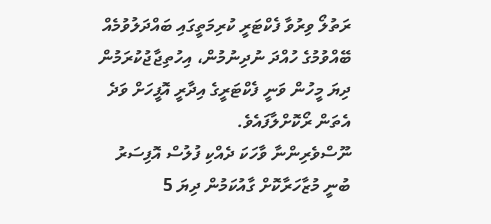ރަތުލޯ ވިރުވާ ފެކްޓަރީ ކުރިމަތީގައި ބައްދަލުވުމެއް ބޭއްވުމުގެ ހުއްދަ ނުދިނުމުން، އިހުތިޖާޖުކުރަމުން ދިޔަ މީހުން ވަނީ ފެކްޓަރީގެ އިދާރީ އޮފީހަށް ވަދެ އެތަން ރޯކޮށްލާފައެވެ.
ނޫސްވެރިންނާ ވާހަކަ ދެއްކި ފުލުސް އޮފިސަރު ބުނީ މުޒާހަރާކޮށް ގާއުކަމުން ދިޔަ 5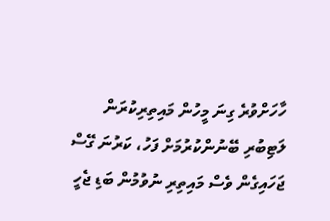ހާހަށްވުރެ ގިނަ މީހުން މައިތިރިކުރަން ލަޓިބުރި ބޭނުންކުރުމަށް ފަހު، ކަރުނަ ގޭސް ޖަހައިގެން ވެސް މައިތިރި ނުވުމުން ބަޑި ޖެހީ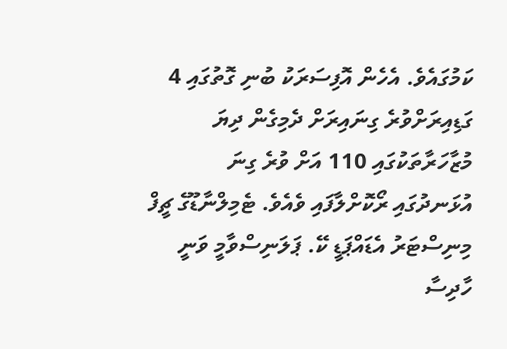ކަމުގައެވެ. އެހެން އޮފިސަރަކު ބުނި ގޮތުގައި 4 ގަޑިއިރަށްވުރެ ގިނައިރަށް ދެމިގެން ދިޔަ މުޒާހަރާތަކުގައި 110 އަށް ވުރެ ގިނަ އުޅަނދުގައި ރޯކޮށްލާފައި ވެއެވެ. ޓެމިލްނާޑޫގެ ޗީފް މިނިސްޓަރު އެޑައްޕަޑީ ކޭ. ޕަލަނިސްވާމީ ވަނީ ހާދިސާ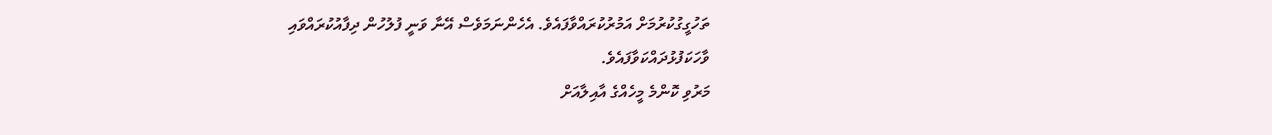ތަހުގީގުކުރުމަށް އަމުރުކުރައްވާފައެވެ. އެހެންނަމަވެސް އޭނާ ވަނީ ފުލުހުން ދިފާއުކުރައްވައި ވާހަކަފުޅުދައްކަވާފައެވެ.
މަރުވި ކޮންމެ މީހެއްގެ އާއިލާއަށް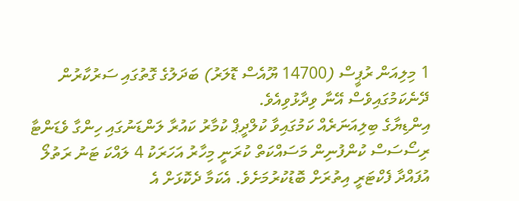1 މިލިއަން ރުޕީސް (14700 ޔޫއެސް ޑޮލަރު) ބަދަލުގެ ގޮތުގައި ސަރުކާރުން ދޭނެކަމުގައިވެސް އޭނާ ވިދާޅުވިއެވެ.
އިންޑިޔާގެ ބިލިއަނަރެއް ކަމުގައިވާ ކުލްދީޕް ކުމާރު ކައުރާ ލަންޑަނުގައި ހިންގާ ވެޑަންޓާ ރިސޯސަސް ކުންފުނިން މަސައްކަތް ކުރަނީ މިހާރު އަހަރަކު 4 ލައްކަ ޓަނު ރަތުލޯ އުފައްދާ ފެކްޓަރީ އިތުރަށް ބޮޑުކުރުމަށެވެ. އެކަމާ ދެކޮޅަށް އެ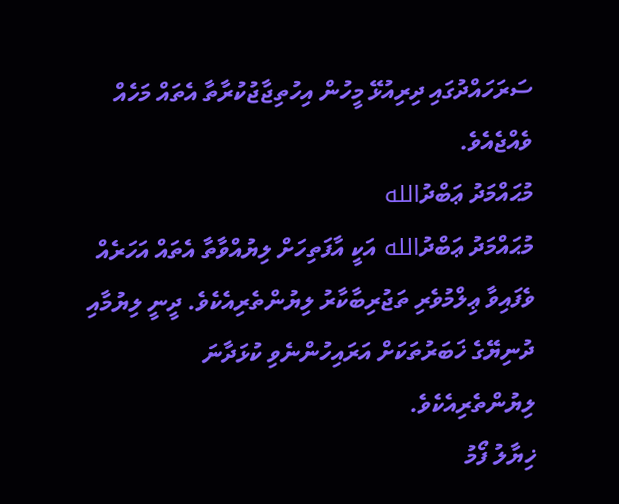ސަރަހައްދުގައި ދިރިއުޅޭ މީހުން އިހުތިޖާޖުކުރާތާ އެތައް މަހެއް ވެއްޖެއެވެ.
މުޙައްމަދު ޢަބްދުالله
މުޙައްމަދު ޢަބްދުالله އަކީ އާފަތިހަށް ލިޔުއްވާތާ އެތައް އަހަރެއް ވެފައިވާ ޢިލްމުވެރި ތަޖުރިބާކާރު ލިޔުންތެރިއެކެވެ. ދީނީ ލިޔުމާއި ދުނިޔޭގެ ޚަބަރުތަކަށް އަރައިހުންނެވި ކުޅަދާނަ ލިޔުންތެރިއެކެވެ.
ޚިޔާލު ފޯމު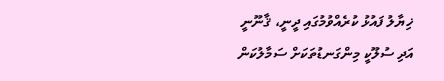ޚިޔާލު ފައުޅު ކުރެއްވުމުގައި ދީނީ، ޤާނޫނީ އަދި ސުލޫކީ މިންގަނޑުތަކަށް ސަމާލުކަން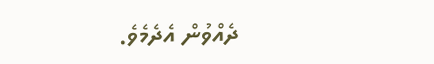ދެއްވުން އެދެމެވެ.